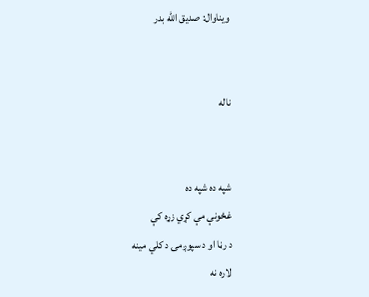ویناوال: صدیق الله بدر


ناله


شپه ده شپه ده
غځونې مې کړي زړه کې
د رڼا او د سپوږمۍ د کلي مينه
لاره نه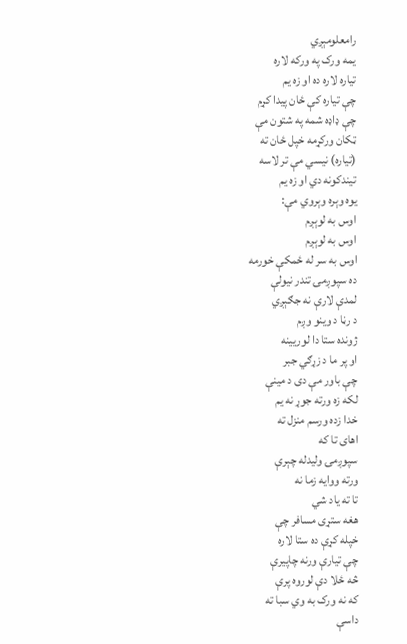رامعلومېږي
یمه ورک په ورکه لاره
تیاره لاره ده او زه یم
چې تیاره کې ځان پیدا کړم
چې ډاډه شمه په شتون مې
ټکان ورکړمه خپل ځان ته
(تیاره) نيسي مې تر لاسه
تیندکونه دي او زه یم
یوه وېره وېروي مې:
اوس به لوېږم
اوس به لوېږم
اوس به سر له ځمکې خورمه
ده سپوږمۍ تندر نيولې
لمدې لارې نه جګېږي
د رڼا د وینو وږم
ژونده ستا دا لوريينه
او پر ما د زړګي جبر
چې باور مې دی د مينې
لکه زه ورته جوړ نه یم
خدا زده ورسم منزل ته
اهای تا که
سپوږمۍ ولیدله چېرې
ورته ووایه زما نه
تا ته یاد شي
هغه ستړی مسافر چې
خپله کړې ده ستا لاره
چې تیارې ورنه چاپيرې
څه ځلا دې لوروه پرې
که نه ورک به وي سبا ته
داسې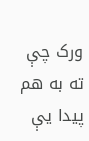ورک چې
ته به هم پیدا يې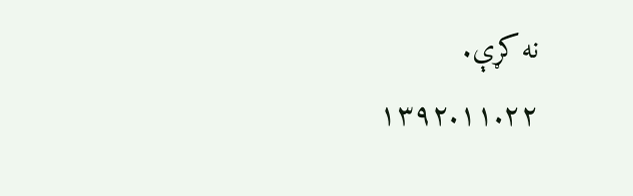نه کړې.
۱۳۹۲.۱۱.۲۲